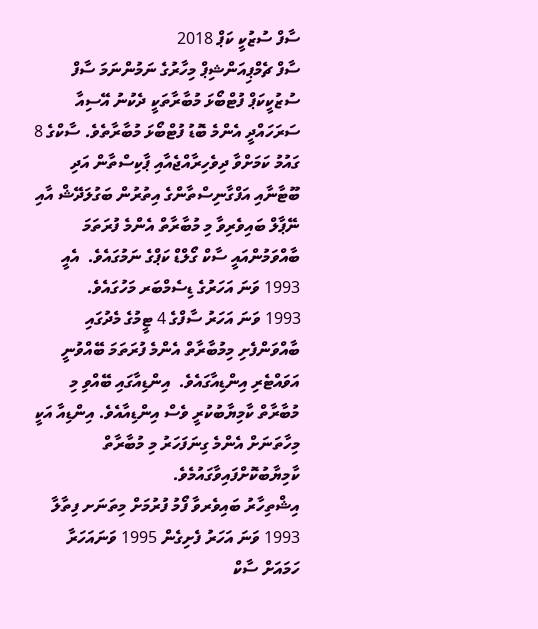ސާފް ސުޒުކީ ކަޕް 2018
ސާފް ޗެމްޕިއަންޝިޕް މިހާރުގެ ނަމުންނަމަ ސާފް ސުޒުކީކަޕް ފުޓްބޯޅަ މުބާރާތަކީ ދެކުނު އޭސިއާ ސަރަހައްދީ އެންމެ ބޮޑު ފުޓްބޯޅަ މުބާރާތެވެ. ސާކްގެ 8 ގައުމު ކަމަށްވާ ދިވެހިރާއްޖެއާއި ޕާކިސްތާން އަދި ބޫޓާނާއި އަފްގާނިސްތާންގެ އިތުރުން ބަގުލަދޭޝް އާއި ނޭޕާލް ބައިވެރިވާ މި މުބާރާތް އެންމެ ފުރަތަމަ ބާއްވަމުންއައީ ސާކް ގޯލްޑް ކަޕްގެ ނަމުގައެވެ.  އެއީ 1993 ވަނަ އަހަރުގެ ޑިސެމްބަރ މަހުގައެވެ.
1993 ވަނަ އަހަރު ސާފްގެ 4 ޓީމުގެ މެދުގައި  ބާއްވަންފެށި މިމުބާރާތް އެންމެ ފުރަތަމަ ބޭއްވުނީ އަވައްޓެރި އިންޑިއާގައެވެ.  އިންޑިއާގައި ބޭއްވި މި މުބާރާތް ކާމިޔާބުކުރީ ވެސް އިންޑިއާއެވެ. އިންޑިއާ އަކީ މިހާތަނަށް އެންމެ ގިނަފަހަރު މި މުބާރާތް ކާމިޔާބުކޮށްފައިވާގައުމެވެ.
އިޝްތިހާރު ބައިވެރވާ ފޯމު ފުރުމަށް މިތަނަށ ފިތާލާ
1993 ވަނަ އަހަރު ފެށިގެން 1995 ވަނައަހަރާ ހަމައަށް ސާކް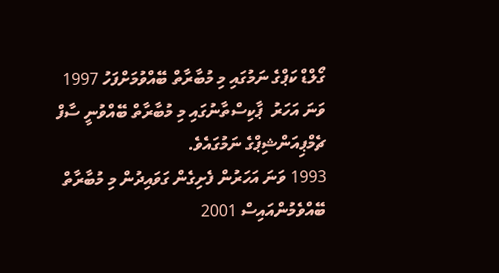ގޯލްޑް ކަޕްގެ ނަމުގައި މި މުބާރާތް ބޭއްވުމަށްފަހު 1997 ވަނަ އަހަރު  ޕާކިސްތާނުގައި މި މުބާރާތް ބޭއްވުނީ ސާފް ޗެމްޕިއަންޝިޕްގެ ނަމުގައެވެ.
1993 ވަނަ އަހަރުން ފެށިގެން ގަވައިދުން މި މުބާރާތް ބޭއްވެމުންއައިސް 2001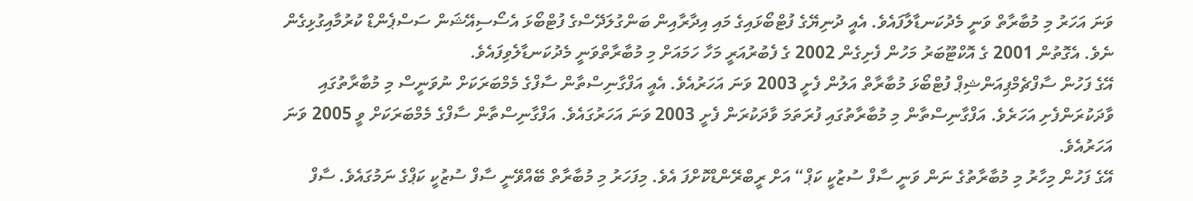ވަނަ އަހަރު މި މުބާރާތް ވަނީ މެދުކަނޑާލާފައެވެ. އެއީ ދުނިޔޭގެ ފުޓްބޯޅައިގެ މައި އިދާރާއިން ބަންގުލަދޭސްގެ ފުޓްބޯޅަ އެސޯސިއޭޝަން ސަސްޕެންޑް ކުރުމާއިގުޅިގެން ނެވެ. އެގޮތުން 2001 ގެ އޮކްޓޫބަރު މަހުން ފެށިގެން 2002 ގެ ފެބުރުއަރީ މަހާ ހަމައަށް މި މުބާރާތްވަނީ މެދުކަނޑާލެވިފައެވެ.
އޭގެ ފަހުން ސާފްޗެމްޕިއަންޝިޕް ފުޓްބޯޅަ މުބާރާތް އަލުން ފެށީ 2003 ވަނަ އަހަރުއެވެ. އެއީ އަފްގާނިސްތާން ސާފްގެ މެމްބަރަކަށް ނުވަނީސް މި މުބާރާތުގައި ވާދަކުރަންފެށި އަހަރެވެ. އަފްގާނިސްތާން މި މުބާރާތުގައި ފުރަތަމަ ވާދަކުރަން ފެށީ 2003 ވަނަ އަހަރުގައެވެ. އަފްގާނިސްތާން ސާފްގެ މެމްބަރަކަށް ވީ 2005 ވަނަ އަހަރުއެވެ.
އޭގެ ފަހުން މިހާރު މި މުބާރާތުގެ ނަން ވަނީ ސާފް ސުޒުކީ ކަޕް“ އަށް ރީބްރޭންޑްކޮށްފަ އެވެ. މިފަހަރު މި މުބާރާތް ބޭއްވޭނީ ސާފް ސުޒުކީ ކަޕްގެ ނަމުގައެވެ. ސާފް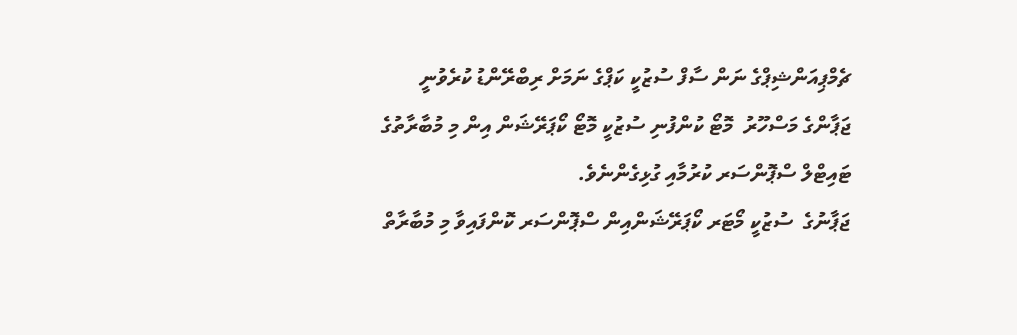ޗެމްޕިއަންޝިޕްގެ ނަން ސާފް ސުޒުކީ ކަޕްގެ ނަމަށް ރިބްރޭންޑު ކުރެވުނީ ޖަޕާންގެ މަސްހޫރު  މޮޓޯ ކުންފުނި ސުޒުކީ މޮޓޯ ކޯޕަރޭޝަން އިން މި މުބާރާތުގެ ޓައިޓްލް ސްޕޮންސަރ ކުރުމާއި ގުޅިގެންނެވެ.
ޖަޕާނުގެ  ސުޒުކީ މޯޓަރ ކޯޕަރޭޝަންއިން ސްޕޮންސަރ ކޮންފައިވާ މި މުބާރާތް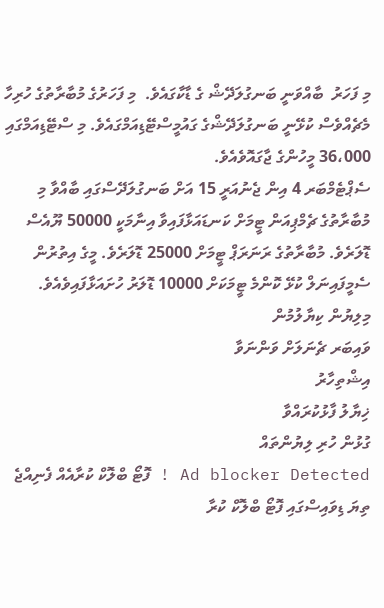މި ފަހަރު  ބާއްވަނީ ބަނގުލަދޭޝް ގެ ޑާކާގައެވެ.  މި ފަހަރުގެ މުބާރާތުގެ ހުރިހާ މެޗެއްވެސް ކުޅޭނީ ބަނގުލަދޭޝްގެ ގައުމީސްޓޭޑިއަމްގައެވެ. މި ސްޓޭޑިއަމްގައި 36،000 މީހުންގެ ޖާގައޮވެއެވެ.
ސެޕްޓެމްބަރ 4 އިން ޖެނުއަރީ 15 އަށް ބަނގުލަދޭސްގައި ބާއްވާ މި މުބާރާތުގެ ޗެމްޕިއަން ޓީމަށް ކަނޑައަޅާފައިވާ އިނާމަކީ 50000 ޔޫއެސް ޑޮލަރެވެ. މުބާރާތުގެ ރަނަރަޕް ޓީމަށް 25000 ޑޮލަރެވެ. މީގެ އިތުރުން ސެމީފައިނަލް ކުޅޭ ކޮންމެ ޓީމަކަށް 10000 ޑޮލަރު ހުށައަޅާފައިވެއެވެ.
މިލިޔުން ކިޔާލުމުން
ވައިބަރ ޗެނަލަށް ވަންނަވާ
އިޝްތިހާރު
ޚިޔާލު ފާޅުކުރައްވާ
ގުޅުން ހުރި ލިޔުންތައް
Ad blocker Detected ! ފޮޓޯ ބްލޮކް ކުރާއެއް ފެނިއްޖެ
ތިޔަ ޑިވައިސްގައި ފޮޓޯ ބްލޮކް ކުރާ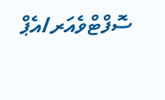ސޮފްޓްވެއަރ/އެޕް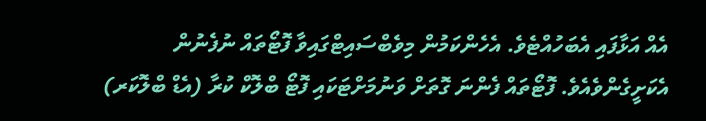އެއް އަޅާފައި އެބަހުއްޓެވެ. އެހެންކަމުން މިވެބްސައިޓްގައިވާ ފޮޓޯތައް ނުފެނުން އެކަށީގެންވެއެވެ. ފޮޓޯތައް ފެންނަ ގޮތަށް ވަނުމަށްޓަކައި ފޮޓޯ ބްލޮކް ކުރާ (އެޑް ބްލޮކަރ)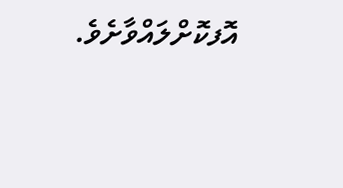އޮފކޮށްލައްވާށެވެ.